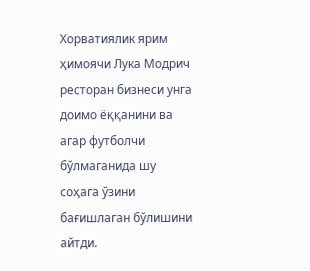Хорватиялик ярим ҳимоячи Лука Модрич ресторан бизнеси унга доимо ёққанини ва агар футболчи бўлмаганида шу соҳага ўзини бағишлаган бўлишини айтди.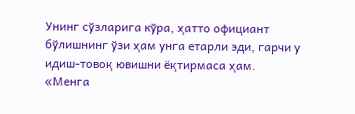Унинг сўзларига кўра, ҳатто официант бўлишнинг ўзи ҳам унга етарли эди, гарчи у идиш-товоқ ювишни ёқтирмаса ҳам.
«Менга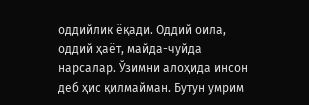оддийлик ёқади. Оддий оила, оддий ҳаёт, майда-чуйда нарсалар. Ўзимни алоҳида инсон деб ҳис қилмайман. Бутун умрим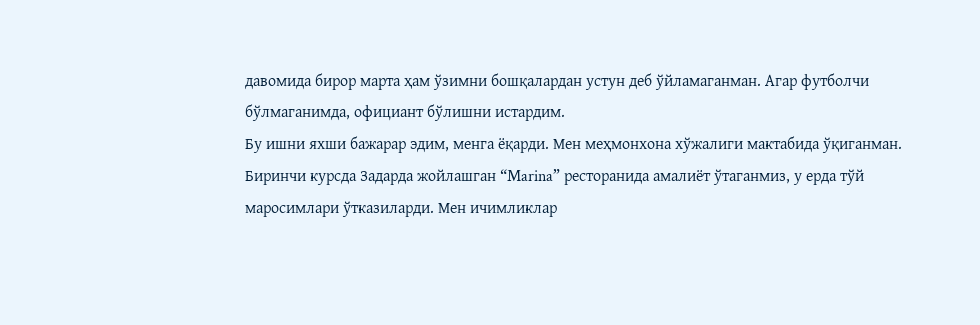давомида бирор марта ҳам ўзимни бошқалардан устун деб ўйламаганман. Агар футболчи бўлмаганимда, официант бўлишни истардим.
Бу ишни яхши бажарар эдим, менга ёқарди. Мен меҳмонхона хўжалиги мактабида ўқиганман. Биринчи курсда Задарда жойлашган “Marina” ресторанида амалиёт ўтаганмиз, у ерда тўй маросимлари ўтказиларди. Мен ичимликлар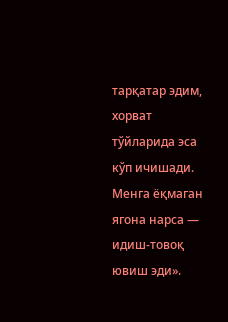тарқатар эдим, хорват тўйларида эса кўп ичишади. Менга ёқмаган ягона нарса — идиш-товоқ ювиш эди».